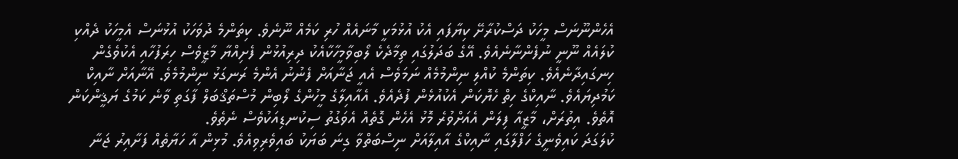އެހެންނޫނަސް މީހަކު ދަސްކުރާށޭ ކިޔާފައި އެކު އުޅުމަކީ މާނައެއް ހުރި ކަމެއް ނޫނެވެ. ކިތަންމެ ދުވަހަކު އުޅުނަސް އެމީހަކު ދެއްކި ކުލައެއް ނޫނީ ނުފެންނާނެއެވެ. އޭގެ ބަދަލުގައި ތިމާދެކެ ލޯބިވާމީހާކާއެކު ދިރިއުޅުން ފެށިއްޔާ މާޒީވެސް ހިރަފުހާއި އެކުވެގެން ހިނގައިދާނެއެވެ. ކިތަންމެ ކުއްލި ނިންމުމެއް ނަމަވެސް އެއީ ޖަނާއަށް ފެނުނު އެންމެ ރަނގަޅު ނިންމުމެވެ. އޭނާއަށް ނާއިކް ކަމުދިޔައެވެ. ނާއިކްގެ ހިތް ހެޔޮކަން އެކުއުޅެން ފުދެއެވެ. އެއާއިލާގެ މީހުންގެ ލޯބިން މުސްތަޤްބަލް ފާގަތި ވާނެ ކަމުގެ ޔަޤީންކަން އޮތެވެ. އިތުރަށް، މާޒީއާ ފިލަން އެއަށްވުރެ މޮޅު އެހެން ގޮތެއް އެވަގުތު ސިކުނޑިއަކުވެސް ނެތެވެ.
ކުލަގަދަ ކައިވެނީގެ ހަފްލާގައި ނާއިކްގެ އާއިލާއަށް ނިސްބަތްވާ ގިނަ ބަޔަކު ބައިވެރިވިއެވެ. މުޅިން އާ ހަޔާތެއް ފަށާއިރު ޖަނާ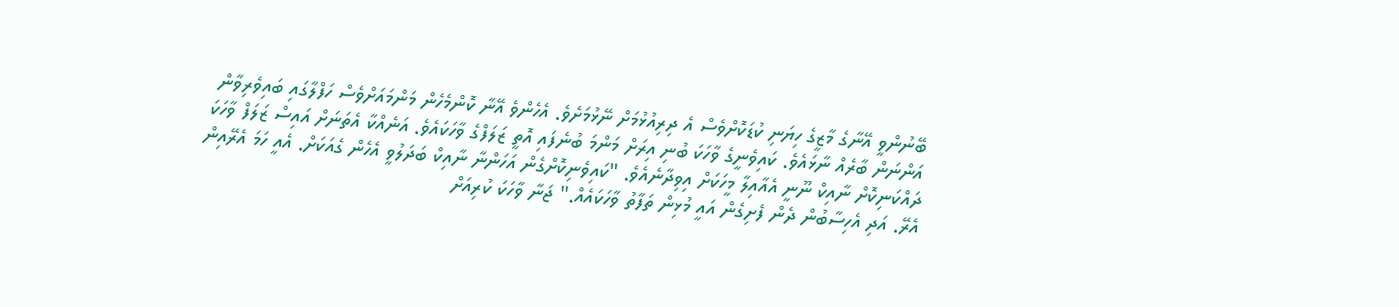ބޭނުންވީ އޭނާގެ މާޒީގެ ހިޔަނި ކުޑަކޮށްވެސް އެ ދިރިއުޅުމަށް ނޭޅުމަށެވެ. އެހެންވެ އޭނާ ކޮންމެހެން މަންމައަށްވެސް ހަފްލާގައި ބައިވެރިވާން އަންނަން ބާރެއް ނާޅައެވެ. ކައިވެނީގެ ވާހަކަ ބުނި އިރަށް މަންމަ ބުނެފައި އޮތީ ޒަލަފްގެ ވާހަކައެވެ. އަނެއްކާ އެތަނަށް އައިސް ޒަލަފް ވާހަކަ ދައްކަނިކޮށް ނާއިކް ނޫނީ އެއާއިލާ މީހަކަށް އިވިދާނެއެވެ. "ކައިވެނިކޮށްގެން އަހަންނާ ނާއިކް ބަދަލުވީ އެހެން ގެއަކަށް. އެއީ ހަމަ އެރޭއިން އެރޭ. އަދި އެހިސާބުން ދެން ފެށިގެން އައީ މުޅިން ތަފާތު ވާހަކައެއް." ޖަނާ ވާހަކަ ކުރިއަށް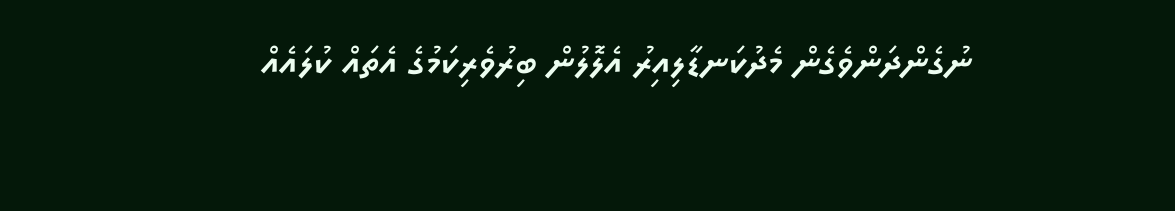ނުގެންދަންވެގެން މެދުކަނޑާލިއިރު އެލޮލުން ބިރުވެރިކަމުގެ އެތައް ކުލައެއް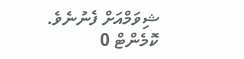ޝިވަމްއަށް ފެނުނެވެ.
ކޮމެންޓް 0